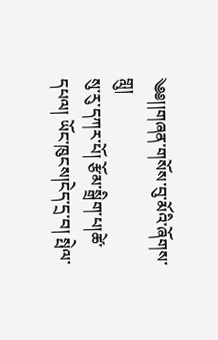༄༅།།གཞན་གསོས་བུ་མོའི་ཞོགས་གླུ།
སུ་རུ་དཀར་པོ། རྩོམ་སྒྲིག་པ།ཚེ་དཔལ། ཡོང་ཁུངས།ངེད་དྲ་བ། སྤེལ་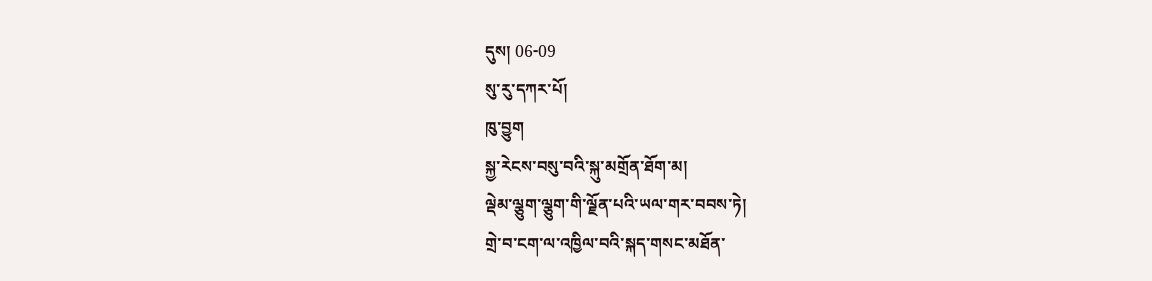དུས། 06-09
སུ་རུ་དཀར་པོ།
ཁུ་བྱུག
སྐྱ་རེངས་བསུ་བའི་སྐུ་མགྲོན་ཐོག་མ།
ལྡེམ་ལྕུག་ལྕུག་གི་ལྗོན་པའི་ཡལ་གར་བབས་ཏེ།
གྲེ་བ་ངག་ལ་འཁྱིལ་བའི་སྐད་གསང་མཐོན་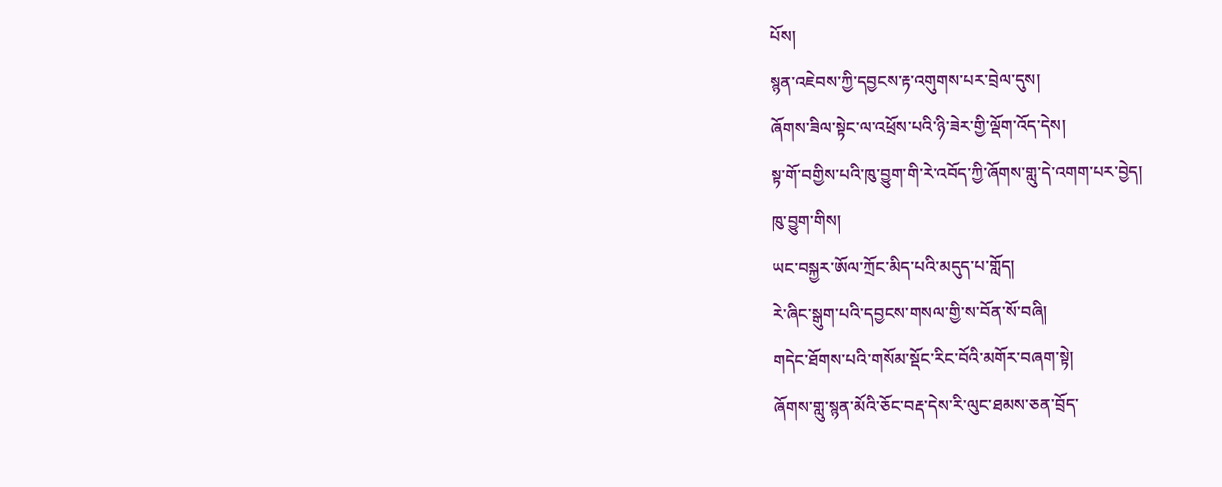པོས།
སྙན་འཇེབས་ཀྱི་དབྱངས་རྟ་འགུགས་པར་བྲེལ་དུས།
ཞོགས་ཟིལ་སྟེང་ལ་འཕྲོས་པའི་ཉི་ཟེར་གྱི་ལྡོག་འོད་དེས།
སྟ་གོ་བགྱིས་པའི་ཁུ་བྱུག་གི་རེ་འབོད་ཀྱི་ཞོགས་གླུ་དེ་འགག་པར་བྱེད།
ཁུ་བྱུག་གིས།
ཡང་བསྐྱར་ཨོལ་ཀྲོང་མིད་པའི་མདུད་པ་གློད།
རེ་ཞིང་སྒུག་པའི་དབྱངས་གསལ་གྱི་ས་བོན་སོ་བཞི།
གདེང་ཐོགས་པའི་གསོམ་སྡོང་རིང་བོའི་མགོར་བཞག་སྟེ།
ཞོགས་གླུ་སྙན་མོའི་ཅོང་བརྡ་དེས་རི་ལུང་ཐམས་ཅན་བྲོད་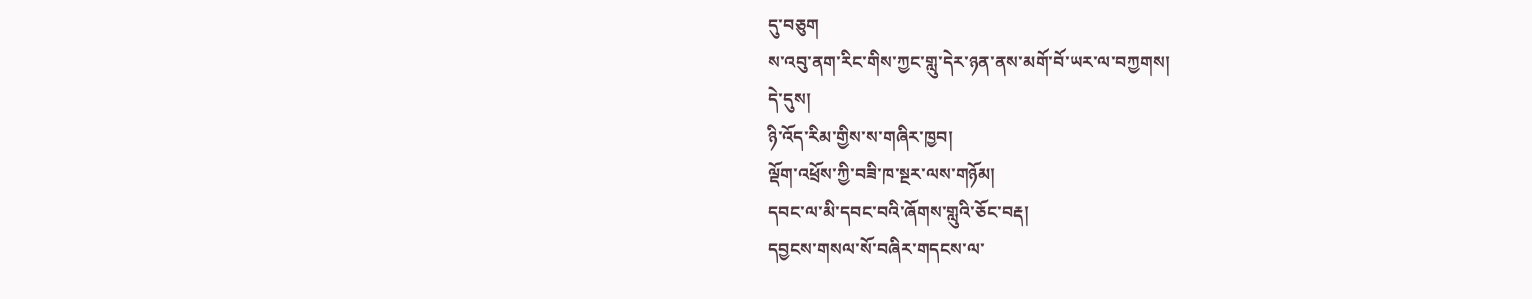དུ་བཅུག
ས་འབུ་ནག་རིང་གིས་ཀྱང་གླུ་དེར་ཉན་ནས་མགོ་བོ་ཡར་ལ་བཀྱགས།
དེ་དུས།
ཉི་འོད་རིམ་གྱིས་ས་གཞིར་ཁྱབ།
ལྡོག་འཕྲོས་ཀྱི་བཟི་ཁ་སྔར་ལས་གཉོམ།
དབང་ལ་མི་དབང་བའི་ཞོགས་གླུའི་ཅོང་བརྡ།
དབྱངས་གསལ་སོ་བཞིར་གདངས་ལ་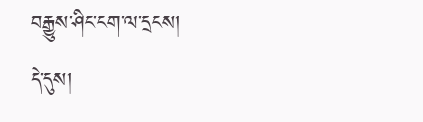བརྒྱུས་ཤིང་ངག་ལ་དྲངས།
དེ་དུས།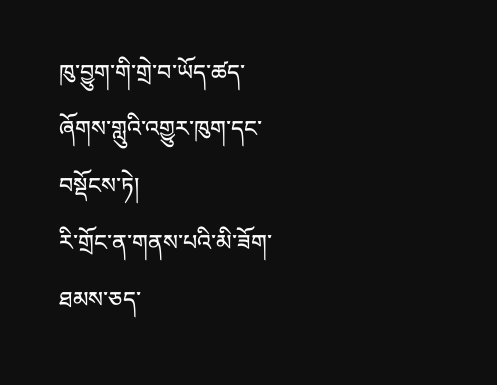ཁུ་བྱུག་གི་གྲེ་བ་ཡོད་ཚད་ཞོགས་གླུའི་འགྱུར་ཁུག་དང་བསྡོངས་ཏེ།
རི་གྲོང་ན་གནས་པའི་མི་ཟོག་ཐམས་ཅད་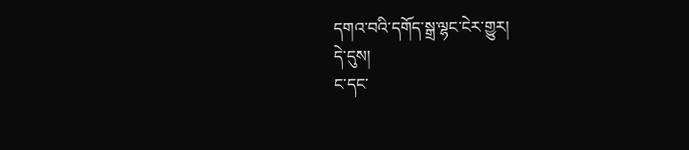དགའ་བའི་དགོད་སྒྲ་ལྷང་ངེར་གྱུར།
དེ་དུས།
ང་དང་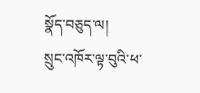སྣོད་བཅུད་ལ།
སྲུང་འཁོར་ལྟ་བུའི་ཕ་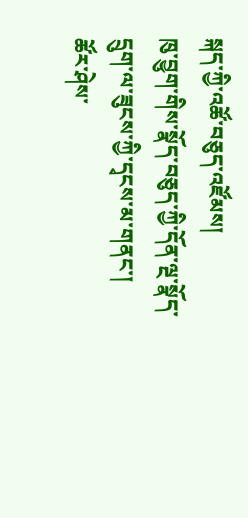སྐད་ཀྱི་འཚོ་བཅུད་འཛོམས།
ཁུ་བྱུག་གིས་སྣོད་བཅུད་ཀྱི་དོན་ལྔ་སྣོད་དྲུག་ལ་ཟུངས་ཀྱི་དྭངས་མ་གནང་།
ཚོར་ཤེས་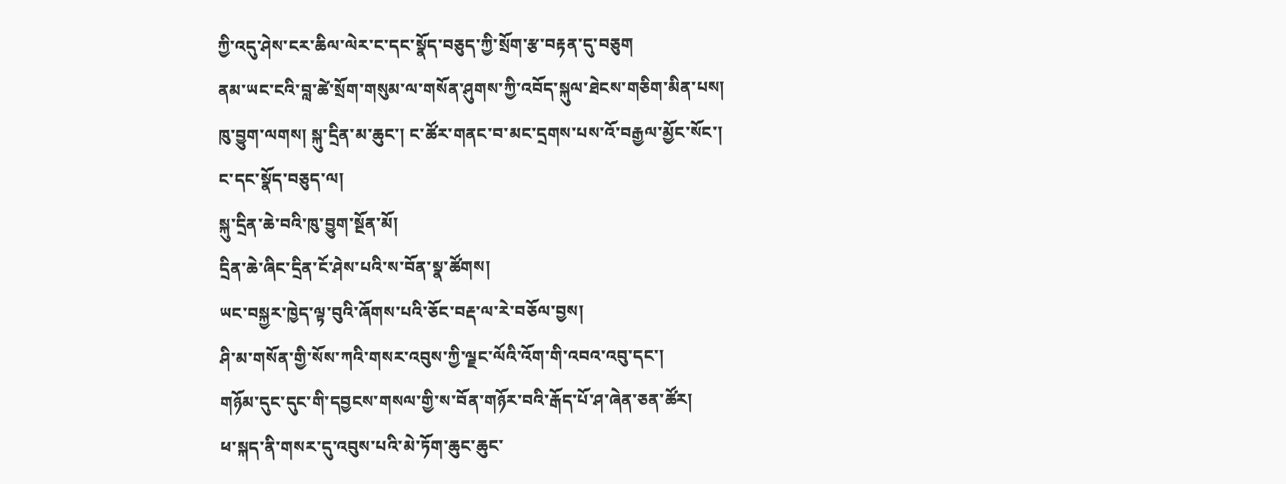ཀྱི་འདུ་ཤེས་ངར་ཆིལ་ལེར་ང་དང་སྣོད་བཅུད་ཀྱི་སྲོག་རྩ་བརྟན་དུ་བཅུག
ནམ་ཡང་ངའི་བླ་ཚེ་སྲོག་གསུམ་ལ་གསོན་ཤུགས་ཀྱི་འབོད་སྐུལ་ཐེངས་གཅིག་མིན་པས།
ཁུ་བྱུག་ལགས། སྐུ་དྲིན་མ་ཆུང་། ང་ཚོར་གནང་བ་མང་དྲགས་པས་འོ་བརྒྱལ་མྱོང་སོང་།
ང་དང་སྣོད་བཅུད་ལ།
སྐུ་དྲིན་ཆེ་བའི་ཁུ་བྱུག་སྔོན་མོ།
དྲིན་ཆེ་ཞིང་དྲིན་ངོ་ཤེས་པའི་ས་བོན་སྣ་ཚོགས།
ཡང་བསྐྱར་ཁྱེད་ལྟ་བུའི་ཞོགས་པའི་ཅོང་བརྡ་ལ་རེ་བཅོལ་བྱས།
ཤི་མ་གསོན་གྱི་སོས་ཀའི་གསར་འབུས་ཀྱི་ལྗང་ལོའི་འོག་གི་འབའ་འབུ་དང་།
གཉོམ་དུང་དུང་གི་དབྱངས་གསལ་གྱི་ས་བོན་གཉོར་བའི་རྒོད་པོ་ཤ་ཞེན་ཅན་ཚོར།
ཕ་སྐད་ནི་གསར་དུ་འབུས་པའི་མེ་ཏོག་ཆུང་ཆུང་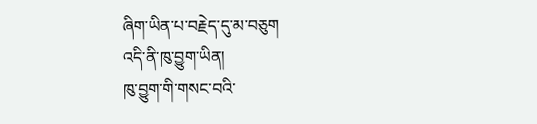ཞིག་ཡིན་པ་བརྗེད་དུ་མ་བཅུག
འདི་ནི་ཁུ་བྱུག་ཡིན།
ཁུ་བྱུག་གི་གསང་བའི་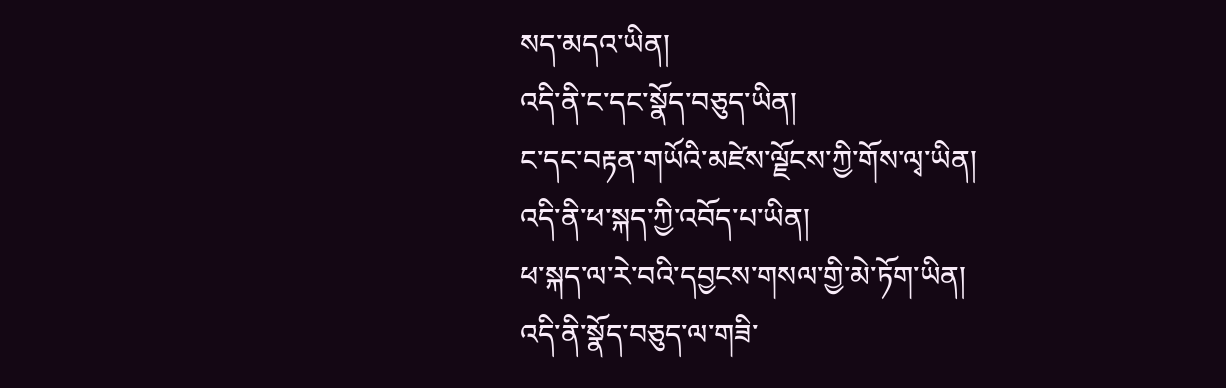སད་མདའ་ཡིན།
འདི་ནི་ང་དང་སྣོད་བཅུད་ཡིན།
ང་དང་བརྟན་གཡོའི་མཛེས་ལྗོངས་ཀྱི་གོས་ལྭ་ཡིན།
འདི་ནི་ཕ་སྐད་ཀྱི་འབོད་པ་ཡིན།
ཕ་སྐད་ལ་རེ་བའི་དབྱངས་གསལ་གྱི་མེ་ཏོག་ཡིན།
འདི་ནི་སྣོད་བཅུད་ལ་གཟི་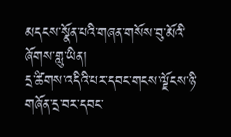མདངས་སྣོན་པའི་གཞན་གསོས་བུ་མོའི་ཞོགས་གླུ་ཡིན།
དྲ་ཚིགས་འདིའི་པར་དབང་གངས་ལྗོངས་ཉི་གཞོན་དྲ་བར་དབང་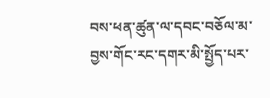བས་ཕན་ཚུན་ལ་དབང་བཅོལ་མ་བྱས་གོང་རང་དགར་མི་སྤྱོད་པར་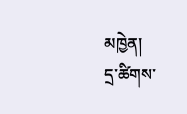མཁྱེན།
དྲ་ཚིགས་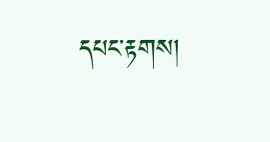དཔང་རྟགས།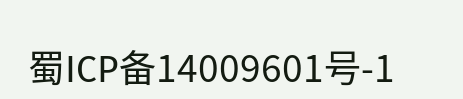蜀ICP备14009601号-1